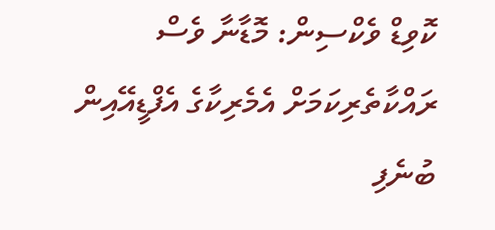ކޮވިޑް ވެކްސިން: މޮޑާނާ ވެސް ރައްކާތެރިކަމަށް އެމެރިކާގެ އެފްޑީއޭއިން ބުނެފި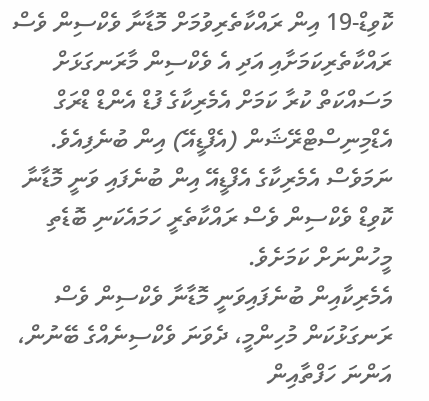ކޮވިޑް-19 އިން ރައްކާތެރިވުމަށް މޮޑާނާ ވެކްސިން ވެސް ރައްކާތެރިކަމަށާއި އަދި އެ ވެކްސިން މާރަނގަޅަށް މަސައްކަތް ކުރާ ކަމަށް އެމެރިކާގެ ފުޑް އެންޑް ޑްރަގް އެޑްމިނިސްޓްރޭޝަން (އެފްޑީއޭ) އިން ބުނެފިއެވެ.
ނަމަވެސް އެމެރިކާގެ އެފްޑީއޭ އިން ބުނެފައި ވަނީ މޮޑާނާ ކޮވިޑް ވެކްސިން ވެސް ރައްކާތެރީ ހަމައެކަނި ބޮޑެތި މީހުންނަށް ކަމަށެވެ.
އެމެރިކާއިން ބުނެފައިވަނީ މޮޑާނާ ވެކްސިން ވެސް ރަނގަޅުކަން މުހިންމީ، ދެވަނަ ވެކްސިނެއްގެ ބޭނުން، އަންނަ ހަފްތާއިން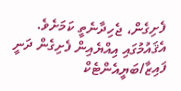ފެށިގެން، ޖެހިދާނެތީ ކަމަށެވެ. އެޤައުމުގައި އިއްޔެއިން ފެށިގެން ދަނީ ފައިޒާ/ބަޔީއެންޓެކް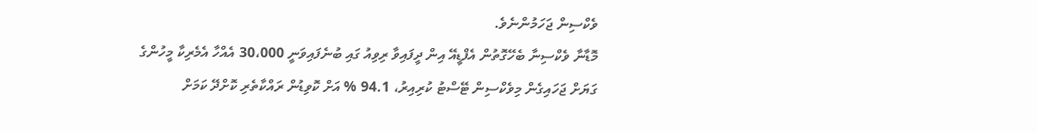ވެކްސިން ޖަހަމުންނެވެ.
މޮޑާނާ ވެކްސިނާ ބެހޭގޮތުން އެފްޑީއޭ އިން ދީފައިވާ ރިވިއު ގައި ބުނެފައިވަނީ 30،000 އެއްހާ އެމެރިކާ މީހުންގެ ގަޔަށް ޖަހައިގެން މިވެކްސިން ޓޭސްޓު ކުރިއިރު، 94.1 % އަށް ކޮވިޑުން ރައްކާތެރި ކޮށްދޭ ކަމަށް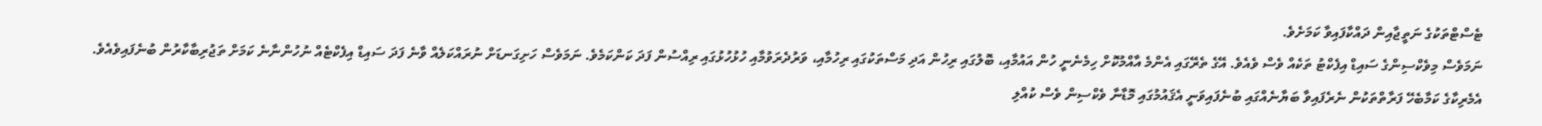ޓެސްޓްތަކުގެ ނަތީޖާއިން ދައްކާފައިވާ ކަމަށެވެ.
ނަމަވެސް މިވެކްސިންގެ ސައިޑް އިފެކްޓު ތަކެއް ވެސް ވެއެވެ. އޭގެ ތެރޭގައި އެންމެ އާއްމުކޮށް ހިމެނެނީ ހުން އައުމާއި، ބޮލުގައި ރިހުން އަދި މަސްތަކުގައި ރިހުމާއި، ވަރުދެރަވުމާއި ހުޅުހުޅުގައި ރިއްސުން ފަދަ ކަންކަމެވެ. ނަމަވެސް ހަށިގަނޑަށް ނުރައްކަލެއް ވާނެ ފަދަ ސައިޑް އިފެކްޓެއް ނުހުންނާނެ ކަމަށް ތަޖުރިބާކާރުން ބުނެފައިވެއެވެ.
އެމެރިކާގެ ކަމާބެހޭ ފަރާތްތަކުން ނެރެފައިވާ ބަޔާނެއްގައި ބުނެފައިވަނީ އެޤައުމުގައި މޮޑާނާ ވެކްސިން ވެސް ކުއްލި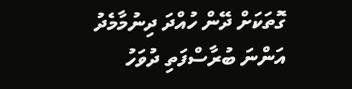ގޮތަކަށް ދޭން ހުއްދަ ދިނުމާމެދު އަންނަ ބުރާސްފަތި ދުވަހު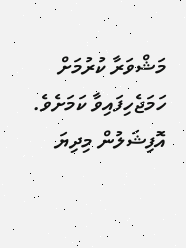މަޝްވަރާ ކުރުމަށް ހަމަޖެހިފައިވާ ކަމަށެވެ.
އޮފިޝަލުން މިދިޔަ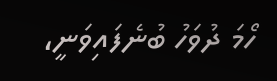ހޯމަ ދުވަހު ބުނެފައިވަނީ،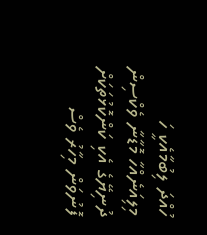ހުއްދަ ލިބުމާއެކީ ހަ މިލިއަނެއްހާ މޮޑާނާ ވެކްސިން ދުނިޔޭގެ އެކި ކަންކޮޅުތަކަށް ފޮނުވަން މިހާރު ވެސް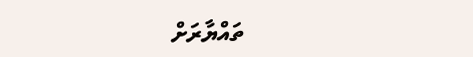ތައްޔާރަށް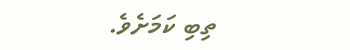ތިބި ކަމަށެވެ.